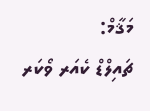މަޤާމް:
ޗައިލްޑް ކެއަރ ވޯކަރ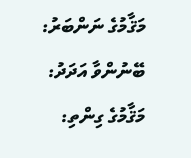މަޤާމުގެ ނަންބަރު:
ބޭނުންވާ އަދަދު:
މަޤާމުގެ ގިންތި: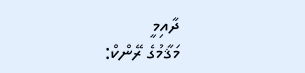ދާއިމީ
މަޤާމުގެ ރޭންކް: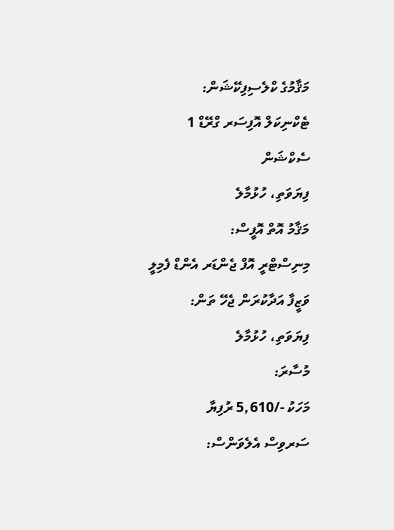މަޤާމުގެ ކްލެސިފިކޭޝަން:
ޓެކްނިކަލް އޮފިސަރ ގްރޭޑް 1
ސެކްޝަން
ފިޔަވަތި، ހުޅުމާލެ
މަޤާމު އޮތް އޮފީސް:
މިނިސްޓްރީ އޮފް ޖެންޑަރ އެންޑް ފެމިލީ
ވަޒީފާ އަދާކުރަން ޖެހޭ ތަން:
ފިޔަވަތި، ހުޅުމާލެ
މުސާރަ:
މަހަކު -/5,610 ރުފިޔާ
ސަރވިސް އެލެވަންސް: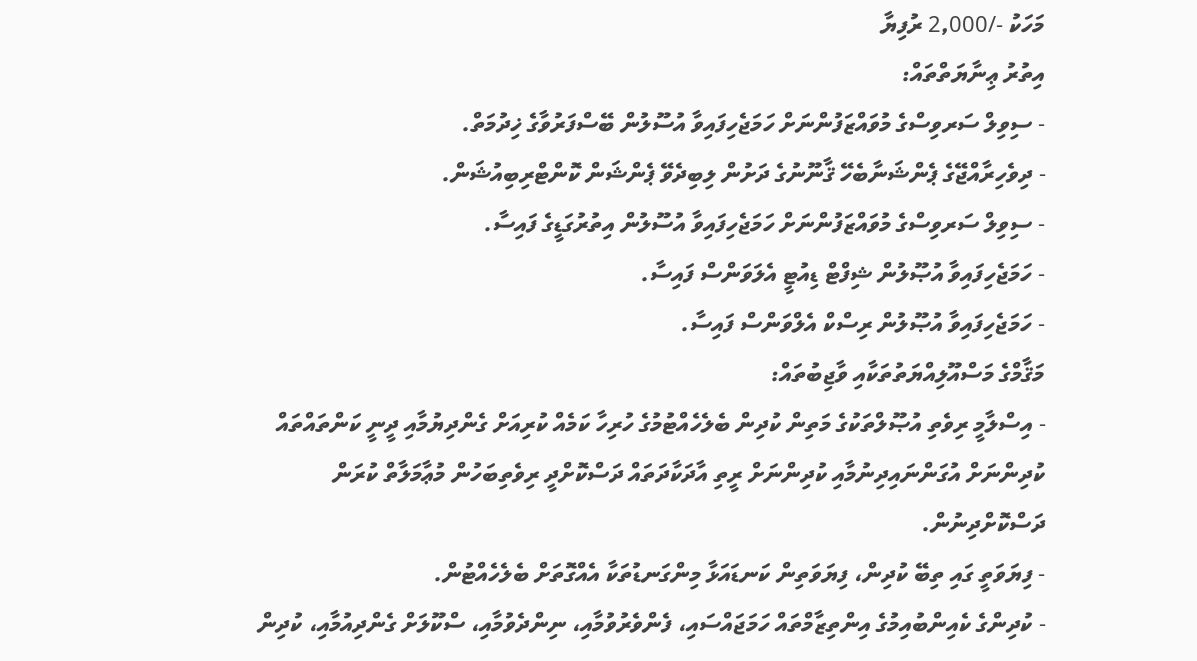މަހަކު -/2,000 ރުފިޔާ
އިތުރު ޢިނާޔަތްތައް:
- ސިވިލް ސަރވިސްގެ މުވައްޒަފުންނަށް ހަމަޖެހިފައިވާ އުސޫލުން ބޭސްފަރުވާގެ ޚިދުމަތް.
- ދިވެހިރާއްޖޭގެ ޕެންޝަނާބެހޭ ޤާނޫނުގެ ދަށުން ލިބިދެވޭ ޕެންޝަން ކޮންޓްރިބިއުޝަން.
- ސިވިލް ސަރވިސްގެ މުވައްޒަފުންނަށް ހަމަޖެހިފައިވާ އުސޫލުން އިތުރުގަޑީގެ ފައިސާ.
- ހަމަޖެހިފައިވާ އުޞޫލުން ޝިފްޓް ޑިއުޓީ އެލަވަންސް ފައިސާ.
- ހަމަޖެހިފައިވާ އުޞޫލުން ރިސްކް އެލްވަންސް ފައިސާ.
މަޤާމްގެ މަސްއޫލިއްޔަތުތަކާއި ވާޖިބުތައް:
- އިސްލާމީ ރިވެތި އުޞޫލްތަކުގެ މަތިން ކުދިން ބެލެހެއްޓުމުގެ ހުރިހާ ކަމެއް ކުރިއަށް ގެންދިޔުމާއި ދީނީ ކަންތައްތައް ކުދިންނަށް އުގަންނައިދިނުމާއި ކުދިންނަށް ރީތި އާދަކާދަތައް ދަސްކޮށްދީ ރިވެތިބަހުން މުޢާމަލާތް ކުރަން ދަސްކޮށްދިނުން.
- ފިޔަވަތީ ގައި ތިބޭ ކުދިން، ފިޔަވަތިން ކަނޑައަޅާ މިންގަނޑުތަކާ އެއްގޮތަށް ބެލެހެއްޓުން.
- ކުދިންގެ ކެއިންބުއިމުގެ އިންތިޒާމްތައް ހަމަޖައްސައި، ފެންވެރުވުމާއި، ނިންދެވުމާއި، ސްކޫލަށް ގެންދިއުމާއި، ކުދިން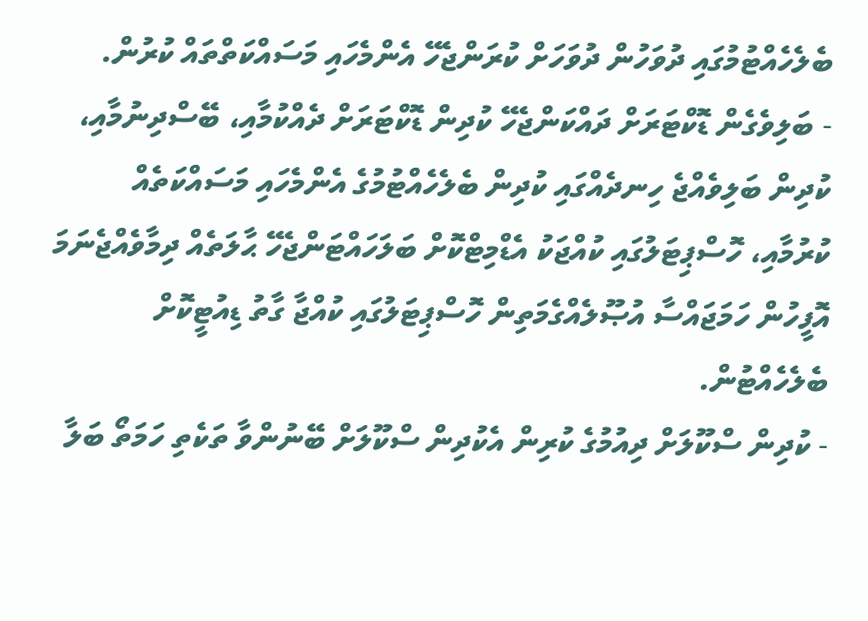ބެލެހެއްޓުމުގައި ދުވަހުން ދުވަހަށް ކުރަންޖެހޭ އެންމެހައި މަސައްކަތްތައް ކުރުން.
- ބަލިވެގެން ޑޮކްޓަރަށް ދައްކަންޖެހޭ ކުދިން ޑޮކްޓަރަށް ދެއްކުމާއި، ބޭސްދިނުމާއި، ކުދިން ބަލިވެއްޖެ ހިނދެއްގައި ކުދިން ބެލެހެއްޓުމުގެ އެންމެހައި މަސައްކަތެއް ކުރުމާއި، ހޮސްޕިޓަލުގައި ކުއްޖަކު އެޑްމިޓްކޮށް ބަލަހައްޓަންޖެހޭ ޙާލަތެއް ދިމާވެއްޖެނަމަ އޮފީހުން ހަމަޖައްސާ އުޞޫލެއްގެމަތިން ހޮސްޕިޓަލުގައި ކުއްޖާ ގާތު ޑިއުޓީކޮށް ބެލެހެއްޓުން.
- ކުދިން ސްކޫލަށް ދިއުމުގެ ކުރިން އެކުދިން ސްކޫލަށް ބޭނުންވާ ތަކެތި ހަމަތޯ ބަލާ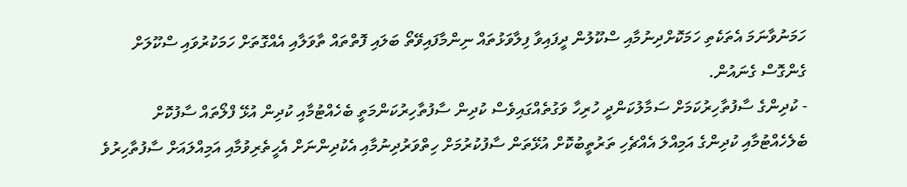ހަމަނުވާނަމަ އެތަކެތި ހަމަކޮށްދިނުމާއި ސްކޫލުން ދީފައިވާ ފިލާވަޅުތައް ނިންމާފައިވޭތޯ ބަލައި ފޮތްތައް ތާވަލާއި އެއްގޮތަށް ހަމަކުރުވައި ސްކޫލަށް ގެންގޮސް ގެނައުން.
- ކުދިންގެ ސާފުތާހިރުކަމަށް ސަމާލުކަންދީ ހުރިހާ ވަގުތެއްގައިވެސް ކުދިން ސާފުތާހިރުކަންމަތީ ބެހެއްޓުމާއި ކުދިން އުޅޭ ފްލޯތައް ސާފުކޮށް ބެލެހެއްޓުމާއި ކުދިންގެ އަމިއްލަ އެއްޗެހި ތަރުތީބުކޮށް އުޅޭތަން ސާފުކުރުމަށް ހިތްވަރުދިނުމާއި އެކުދިންނަށް އެހީތެރިވުމާއި އަމިއްލައަށް ސާފުތާހިރުވެ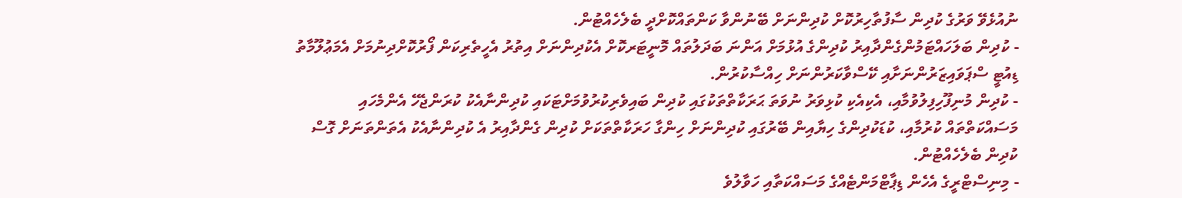ނުއުޅެވޭ ވަރުގެ ކުދިން ސާފުތާހިރުކޮށް ކުދިންނަށް ބޭނުންވާ ކަންތައްކޮށްދީ ބެލެހެއްޓުން.
- ކުދިން ބަލަހައްޓަމުންގެންދާއިރު ކުދިންގެ އުޅުމަށް އަންނަ ބަދަލުތައް މޮނީޓަރކޮށް އެކުދިންނަށް އިތުރު އެހީތެރިކަން ފޯރުކޮށްދިނުމަށް އެމަޢުލޫމާތު ޑިއުޓީ ސްޕަވައިޒަރުންނަށާއި ކޭސްވާކަރުންނަށް ހިއްސާކުރުން.
- ކުދިން މުނިފޫހިފިލުވުމާއި، އެކިއެކި ކުޅިވަރު ނުވަތަ ޙަރަކާތްތަކުގައި ކުދިން ބައިވެރިކުރުވުމަށްޓަކައި ކުދިންނާއެކު ކުރަންޖެހޭ އެންމެހައި މަސައްކަތްތައް ކުރުމާއި، ކުޑަކުދިންގެ ހިޔާއިން ބޭރުގައި ކުދިންނަށް ހިންގާ ހަރަކާތްތަކަށް ކުދިން ގެންދާއިރު އެ ކުދިންނާއެކު އެތަންތަނަށް ގޮސް ކުދިން ބެލެހެއްޓުން.
- މިނިސްޓްރީގެ އެހެން ޑިޕާޓްމަންޓެއްގެ މަސައްކަތާއި ހަވާލުވެ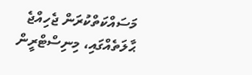މަސައްކަތްކުރަން ޖެހިއްޖެ ޙާލަތެއްގައި، މިނިސްޓްރީން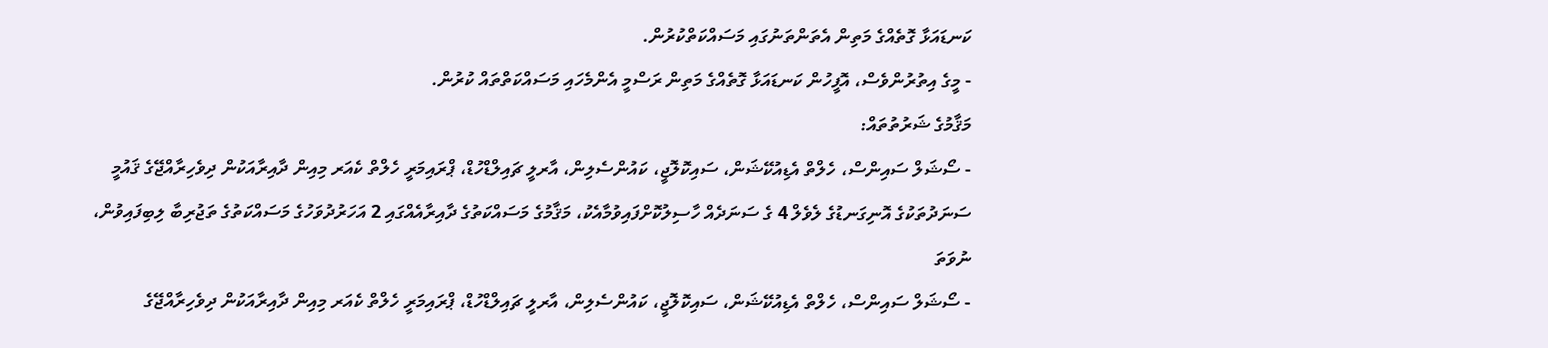ކަނޑައަޅާ ގޮތެއްގެ މަތިން އެތަންތަނުގައި މަސައްކަތްކުރުން.
- މީގެ އިތުރުންވެސް، އޮފީހުން ކަނޑައަޅާ ގޮތެއްގެ މަތިން ރަސްމީ އެންމެހައި މަސައްކަތްތައް ކުރުން.
މަޤާމުގެ ޝަރުތުތައް:
- ސޯޝަލް ސައިންސް، ހެލްތް އެޑިއުކޭޝަން، ސައިކޮލޮޖީ، ކައުންސެލިން، އާރލީ ޗައިލްޑްހުޑް، ޕްރައިމަރީ ހެލްތް ކެއަރ މިއިން ދާއިރާއަކުން ދިވެހިރާއްޖޭގެ ޤައުމީ ސަނަދުތަކުގެ އޮނިގަނޑުގެ ލެވެލް 4 ގެ ސަނަދެއް ހާސިލުކޮށްފައިވުމާއެކު، މަޤާމުގެ މަސައްކަތުގެ ދާއިރާއެއްގައި 2 އަހަރުދުވަހުގެ މަސައްކަތުގެ ތަޖުރިބާ ލިބިފައިވުން،
ނުވަތަ
- ސޯޝަލް ސައިންސް، ހެލްތް އެޑިއުކޭޝަން، ސައިކޮލޮޖީ، ކައުންސެލިން، އާރލީ ޗައިލްޑްހުޑް، ޕްރައިމަރީ ހެލްތް ކެއަރ މިއިން ދާއިރާއަކުން ދިވެހިރާއްޖޭގެ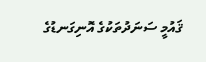ޤައުމީ ސަނަދުތަކުގެ އޮނިގަނޑުގެ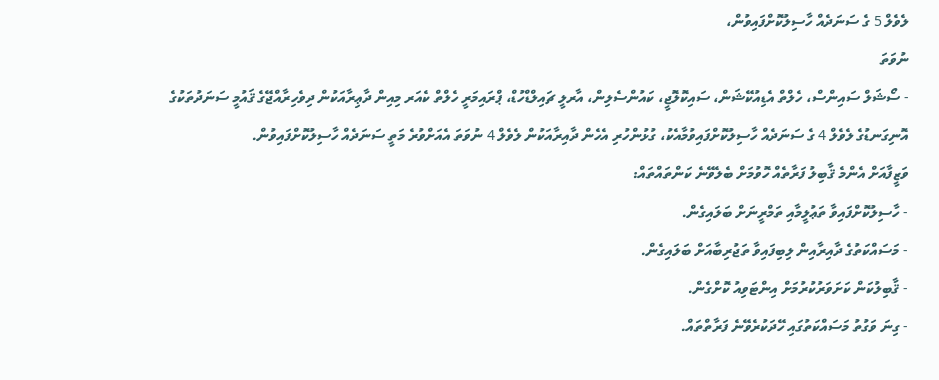ލެވެލް 5 ގެ ސަނަދެއް ހާސިލުކޮށްފައިވުން،
ނުވަތަ
- ސޯޝަލް ސައިންސް، ހެލްތް އެޑިއުކޭޝަން، ސައިކޮލޮޖީ، ކައުންސެލިން، އާރލީ ޗައިލްޑްހުޑް، ޕްރައިމަރީ ހެލްތް ކެއަރ މިއިން ދާޢިރާއަކުން ދިވެހިރާއްޖޭގެ ޤައުމީ ސަނަދުތަކުގެ އޮނިގަނޑުގެ ލެވެލް 4 ގެ ސަނަދެއް ހާސިލުކޮށްފައިވުމާއެކު، ގުޅުންހުރި އެހެން ދާއިރާއަކުން ލެވެލް 4 ނުވަތަ އެއަށްވުރެ މަތީ ސަނަދެއް ހާސިލުކޮށްފައިވުން.
ވަޒީފާއަށް އެންމެ ޤާބިލު ފަރާތެއް ހޮވުމަށް ބެލެވޭނެ ކަންތައްތައް:
- ހާސިލުކޮށްފައިވާ ތަޢުލީމާއި ތަމްރީނަށް ބަލައިގެން.
- މަސައްކަތުގެ ދާއިރާއިން ލިބިފައިވާ ތަޖުރިބާއަށް ބަލައިގެން.
- ޤާބިލުކަން ކަށަވަރުކުރުމަށް އިންޓަވިއު ކޮށްގެން.
- ގިނަ ވަގުތު މަސައްކަތުގައި ހޭދަކުރެވޭނެ ފަރާތްތައް.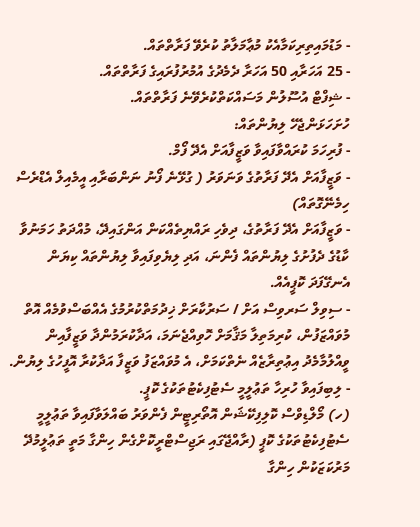- މަޑުމައިތިރިކަމާއެކު މުޢާމަލާތު ކުރެވޭ ފަރާތްތައް.
- 25 އަހަރާއި 50 އަހަރާ ދެމެދުގެ އުމުރުފުރައިގެ ފަރާތްތައް.
- ޝިފްޓް އުސޫލުން މަސައްކަތްކުރެވޭނެ ފަރާތްތައް.
ހުށަހަޅަންޖެހޭ ލިޔުންތައް:
- ފުރިހަމަ ކުރައްވާފައިވާ ވަޒީފާއަށް އެދޭ ފޯމް.
- ވަޒީފާއަށް އެދޭ ފަރާތުގެ ވަނަވަރު ( ގުޅޭނެ ފޯނު ނަންބަރާއި އީމެއިލް އެޑްރެސް ހިމެނޭގޮތައް)
- ވަޒީފާއަށް އެދޭ ފަރާތުގެ، ދިވެހި ރައްޔިތެއްކަން އަންގައިދޭ، މުއްދަތު ހަމަނުވާ ކާޑުގެ ދެފުށުގެ ލިޔުންތައް ފެންނަ، އަދި ލިޔެވިފައިވާ ލިޔުންތައް ކިޔަން އެނގޭފަދަ ކޮޕީއެއް.
- ސިވިލް ސަރވިސް އަށް / ސަރުކާރަށް ޚިދުމަތްކުރުމުގެ އެއްބަސްވުމެއް އޮތް މުވައްޒަފުން، ކުރިމަތިލާ މަޤާމަށް ހޮވިއްޖެނަމަ، އަދާކުރަމުންދާ ވަޒީފާއިން ވީއްލުމާމެދު އިޢުތިރާޒެއް ނެތްކަމަށް، އެ މުވައްޒަފު ވަޒީފާ އަދާކުރާ އޮފީހުގެ ލިޔުން.
- ލިބިފައިވާ ހުރިހާ ތަޢުލީމީ ސެޓުފިކެޓުތަކުގެ ކޮޕީ.
(ހ) މޯލްޑިވްސް ކޮލިފިކޭޝަން އޮތޯރިޓީން ފެންވަރު ބައްލަވާފައިވާ ތަޢުލީމީ ސެޓުފިކެޓުތަކުގެ ކޮޕީ (ރާއްޖޭގައި ރަޖިސްޓްރީކޮށްގެން ހިންގާ މަތީ ތަޢުލީމުދޭ މަރުކަޒަކުން ހިންގާ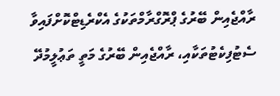ރާއްޖެއިން ބޭރުގެ ޕްރޮގްރާމްތަކުގެ އެކްރެޑިޓްކޮށްފައިވާ ސެޓުފިކެޓުތަކާއި، ރާއްޖެއިން ބޭރުގެ މަތީ ތަޢުލީމުދޭ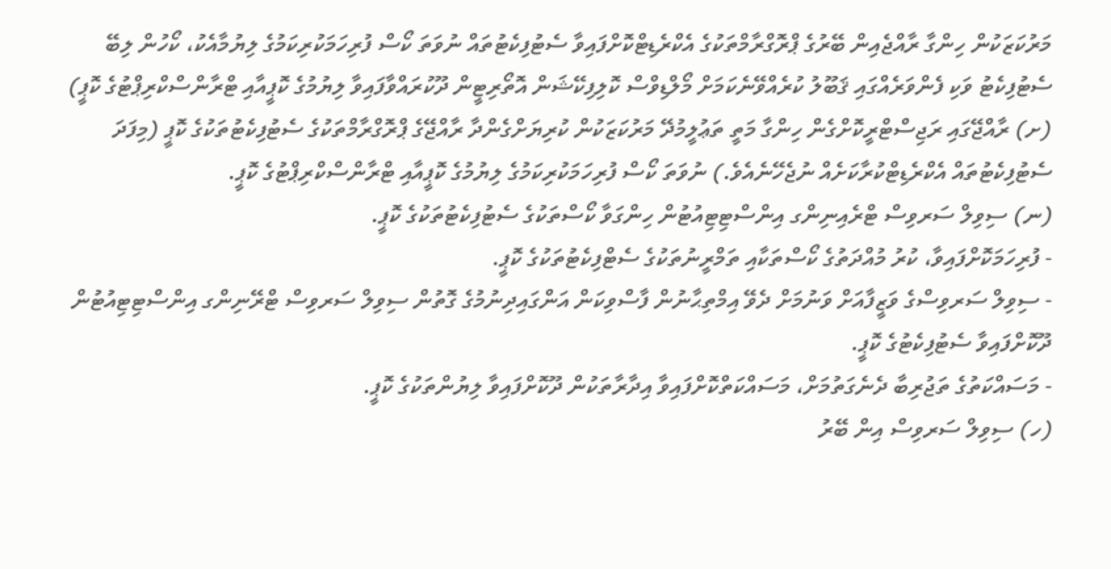މަރުކަޒަކުން ހިންގާ ރާއްޖެއިން ބޭރުގެ ޕްރޮގްރާމްތަކުގެ އެކްރެޑިޓްކޮށްފައިވާ ސެޓުފިކެޓުތައް ނުވަތަ ކޯސް ފުރިހަމަކުރިކަމުގެ ލިޔުމާއެކު، ކޯހުން ލިބޭ ސެޓުފިކެޓު ވަކި ފެންވަރެއްގައި ޤަބޫލު ކުރެއްވޭނެކަމަށް މޯލްޑިވްސް ކޮލިފިކޭޝަން އޮތޯރިޓީން ދޫކުރައްވާފައިވާ ލިޔުމުގެ ކޮޕީއާއި ޓްރާންސްކްރިޕްޓުގެ ކޮޕީ)
(ށ) ރާއްޖޭގައި ރަޖިސްޓްރީކޮށްގެން ހިންގާ މަތީ ތަޢުލީމުދޭ މަރުކަޒަކުން ކުރިޔަށްގެންދާ ރާއްޖޭގެ ޕްރޮގްރާމްތަކުގެ ސެޓުފިކެޓުތަކުގެ ކޮޕީ (މިފަދަ ސެޓުފިކެޓުތައް އެކްރެޑިޓްކުރާކަށެއް ނުޖެހޭނެއެވެ.) ނުވަތަ ކޯސް ފުރިހަމަކުރިކަމުގެ ލިޔުމުގެ ކޮޕީއާއި ޓްރާންސްކްރިޕްޓުގެ ކޮޕީ.
(ނ) ސިވިލް ސަރވިސް ޓްރެއިނިންގ އިންސްޓިޓިއުޓުން ހިންގަވާ ކޯސްތަކުގެ ސެޓުފިކެޓުތަކުގެ ކޮޕީ.
- ފުރިހަމަކޮށްފައިވާ، ކުރު މުއްދަތުގެ ކޯސްތަކާއި ތަމްރީނުތަކުގެ ސެޓްފިކެޓުތަކުގެ ކޮޕީ.
- ސިވިލް ސަރވިސްގެ ވަޒީފާއަށް ވަނުމަށް ދެވޭ އިމްތިޙާނުން ފާސްވިކަން އަންގައިދިނުމުގެ ގޮތުން ސިވިލް ސަރވިސް ޓްރޭނިންގ އިންސްޓިޓިއުޓުން ދޫކޮށްފައިވާ ސެޓުފިކެޓުގެ ކޮޕީ.
- މަސައްކަތުގެ ތަޖުރިބާ ދެނެގަތުމަށް، މަސައްކަތްކޮށްފައިވާ އިދާރާތަކުން ދޫކޮށްފައިވާ ލިޔުންތަކުގެ ކޮޕީ.
(ހ) ސިވިލް ސަރވިސް އިން ބޭރު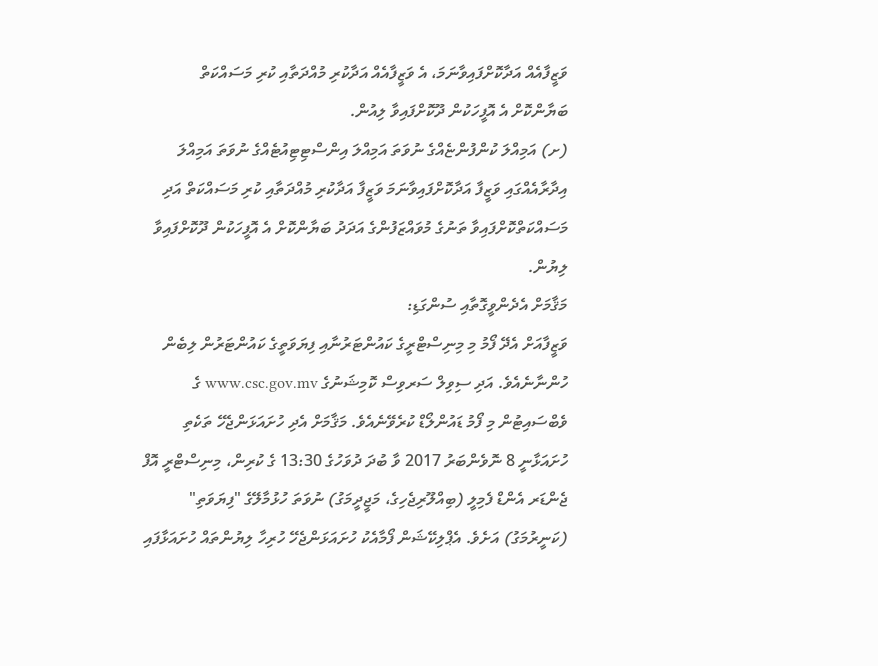ވަޒީފާއެއް އަދާކޮށްފައިވާނަމަ، އެ ވަޒީފާއެއް އަދާކުރި މުއްދަތާއި ކުރި މަސައްކަތް ބަޔާންކޮށް އެ އޮފީހަކުން ދޫކޮށްފައިވާ ލިއުން.
(ށ) އަމިއްލަ ކުންފުންޏެއްގެ ނުވަތަ އަމިއްލަ އިންސްޓިޓިއުޓެއްގެ ނުވަތަ އަމިއްލަ އިދާރާއެއްގައި ވަޒީފާ އަދާކޮށްފައިވާނަމަ ވަޒީފާ އަދާކުރި މުއްދަތާއި ކުރި މަސައްކަތް އަދި މަސައްކަތްކޮށްފައިވާ ތަނުގެ މުވައްޒަފުންގެ އަދަދު ބަޔާންކޮށް އެ އޮފީހަކުން ދޫކޮށްފައިވާ ލިޔުން.
މަޤާމަށް އެދެންވީގޮތާއި ސުންގަޑި:
ވަޒީފާއަށް އެދޭ ފޯމު މި މިނިސްޓްރީގެ ކައުންޓަރުނާއި ފިޔަވަތީގެ ކައުންޓަރުން ލިބެން ހުންނާނެއެވެ. އަދި ސިވިލް ސަރވިސް ކޮމިޝަނުގެ www.csc.gov.mv ގެ ވެބްސައިޓުން މި ފޯމު ޑައުންލޯޑް ކުރެވޭނެއެވެ. މަޤާމަށް އެދި ހުށައަޅަންޖެހޭ ތަކެތި ހުށައަޅާނީ 8 ނޮވެންބަރު 2017 ވާ ބުދަ ދުވަހުގެ 13:30 ގެ ކުރިން، މިނިސްޓްރީ އޮފް ޖެންޑަރ އެންޑް ފެމިލީ (ބިއްލޫރިޖެހިގެ، މަޖީދީމަގު) ނުވަތަ ހުޅުމާލޭގެ "ފިޔަވަތި" (ކަނީރުމަގު) އަށެވެ. އެޕްލިކޭޝަން ފޯމާއެކު ހުށައަޅަންޖެހޭ ހުރިހާ ލިޔުންތައް ހުށައަޅާފައި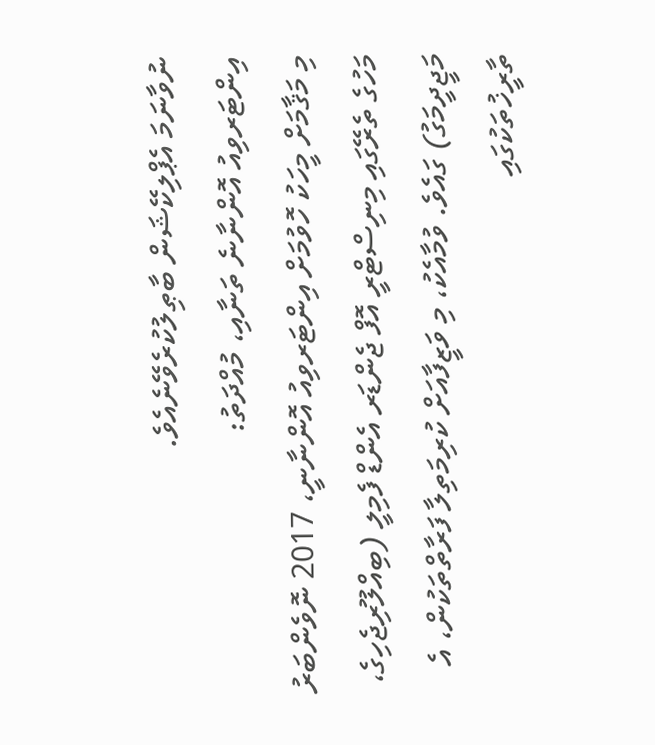ނުވާނަމަ އެޕްލިކޭޝަން ބާޠިލުކުރެވޭނެއެވެ.
އިންޓަރވިއު އޮންނާނެ ތަނާއި، މުއްދަތު:
މި މަޤާމަށް މީހަކު ހޮވުމަށް އިންޓަރވިއު އޮންނާނީ، 2017 ނޮވެންބަރު މަހުގެ ތެރޭގައި މިނިސްޓްރީ އޮފް ޖެންޑަރ އެންޑް ފެމިލީ (ބިއްލޫރިޖެހިގެ، މަޖީދީމަގު) ގައެވެ. ވުމާއެކު، މި ވަޒީފާއަށް ކުރިމަތިލާ ފަރާތްތަކުން، އެ ތާރީޚުތަކުގައި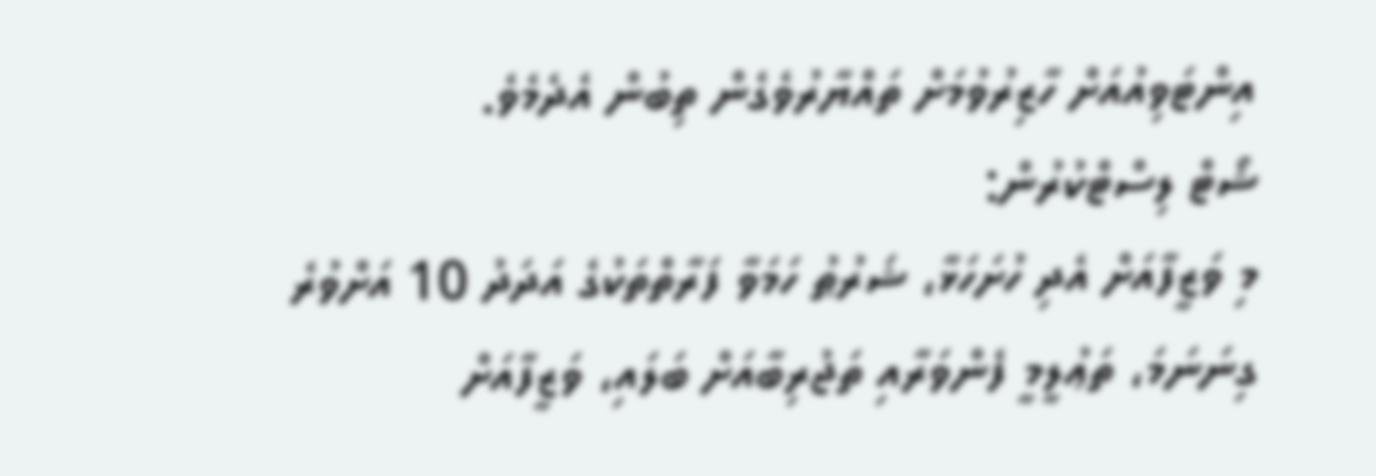އިންޓަވިއުއަށް ހާޒިރުވުމަށް ތައްޔާރުވެގެން ތިބުން އެދެމެވެ.
ޝޯޓް ލިސްޓްކުރުން:
މި ވަޒީފާއަށް އެދި ހުށަހަޅާ، ޝަރުޠު ހަމަވާ ފަރާތްތަކުގެ އަދަދު 10 އަށްވުރެ ގިނަނަމަ، ތަޢުލީމީ ފެންވަރާއި ތަޖުރިބާއަށް ބަލައި، ވަޒީފާއަށް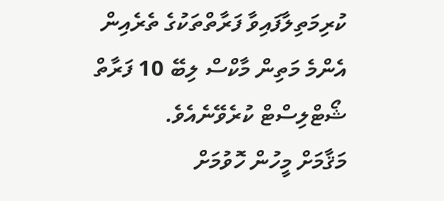ކުރިމަތިލާފައިވާ ފަރާތްތަކުގެ ތެރެއިން އެންމެ މަތިން މާކްސް ލިބޭ 10 ފަރާތް ޝޯޓްލިސްޓް ކުރެވޭނެއެވެ.
މަޤާމަށް މީހުން ހޮވުމަށް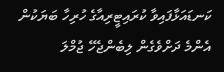ކަނޑައަޅާފައިވާ ކުރައިޓީރިއާގެ ހުރިހާ ބަޔަކުން އެންމެ ދަށްވެގެން ލިބެންޖެހޭ ޖުމްލަ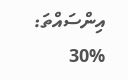އިންސައްތަ:
30%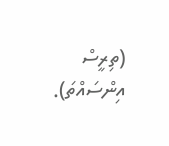(ތިރީސް އިންސައްތަ).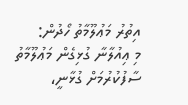އިތުރު މަޢުލޫމާތު ހޯދުން:
މި ޢިއުލާނާ ގުޅިގެން މަޢުލޫމާތު ސާފުކުރުމަށް ގުޅާނީ،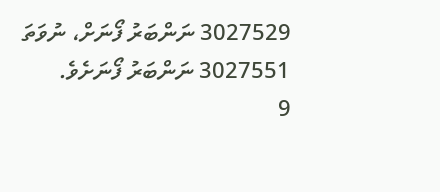3027529 ނަންބަރު ފޯނަށް، ނުވަތަ 3027551 ނަންބަރު ފޯނަށެވެ.
9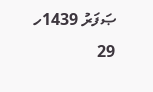ޞަފަރު 1439ހ
29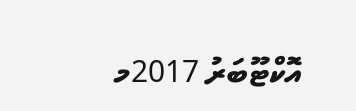އޮކްޓޫބަރު 2017މ